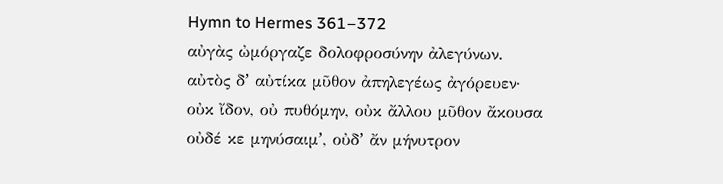Hymn to Hermes 361–372
αὐγὰς ὠμόργαζε δολοφροσύνην ἀλεγύνων.
αὐτὸς δʼ αὐτίκα μῦθον ἀπηλεγέως ἀγόρευεν·
οὐκ ἴδον, οὐ πυθόμην, οὐκ ἄλλου μῦθον ἄκουσα
οὐδέ κε μηνύσαιμʼ, οὐδʼ ἄν μήνυτρον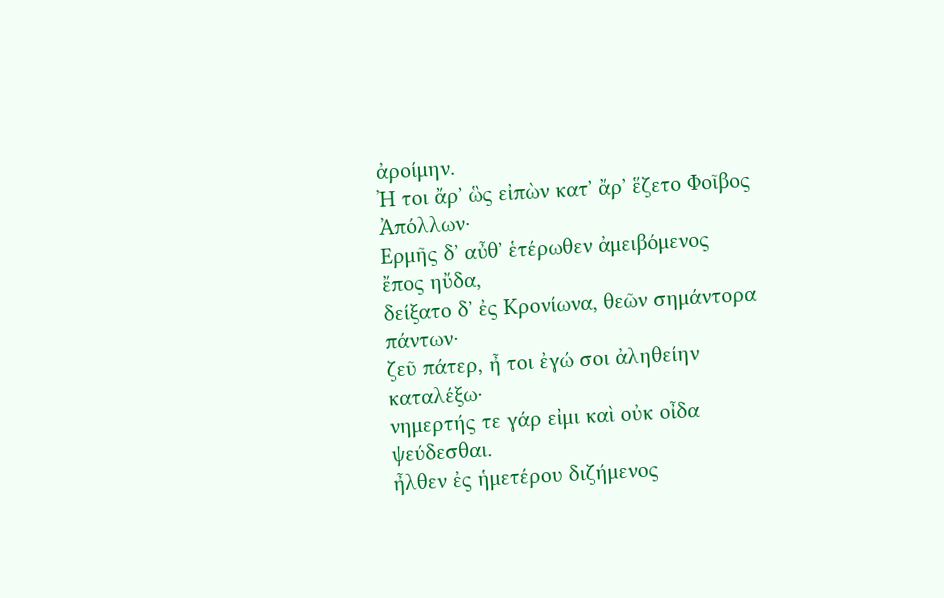ἀροίμην.
Ἠ τοι ἄρʼ ὣς εἰπὼν κατʼ ἄρʼ ἕζετο Φοῖβος Ἀπόλλων·
Ερμῆς δʼ αὖθʼ ἑτέρωθεν ἀμειβόμενος ἔπος ηὔδα,
δείξατο δʼ ἐς Κρονίωνα, θεῶν σημάντορα πάντων·
ζεῦ πάτερ, ἦ τοι ἐγώ σοι ἀληθείην καταλέξω·
νημερτής τε γάρ εἰμι καὶ οὐκ οἶδα ψεύδεσθαι.
ἦλθεν ἐς ἡμετέρου διζήμενος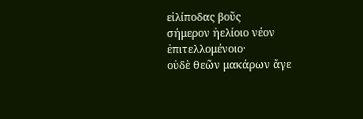εἰλίποδας βοῦς
σήμερον ἠελίοιο νέον ἐπιτελλομένοιο·
οὐδὲ θεῶν μακάρων ἄγε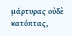μάρτυρας οὐδὲ κατόπτας,